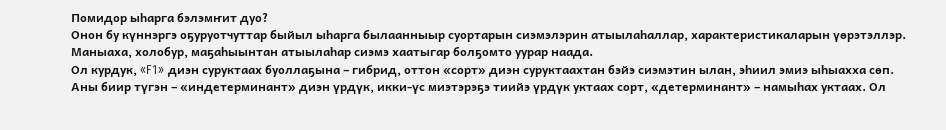Помидор ыһарга бэлэмҥит дуо?
Онон бу күннэргэ оҕуруотчуттар быйыл ыһарга былаанныыр суортарын сиэмэлэрин атыылаһаллар, характеристикаларын үөрэтэллэр. Маныаха, холобур, маҕаһыынтан атыылаһар сиэмэ хаатыгар болҕомто уурар наада.
Ол курдук, «F1» диэн суруктаах буоллаҕына – гибрид, оттон «сорт» диэн суруктаахтан бэйэ сиэмэтин ылан, эһиил эмиэ ыһыахха сөп. Аны биир түгэн – «индетерминант» диэн үрдүк, икки-үс миэтэрэҕэ тиийэ үрдүк уктаах сорт, «детерминант» – намыһах уктаах. Ол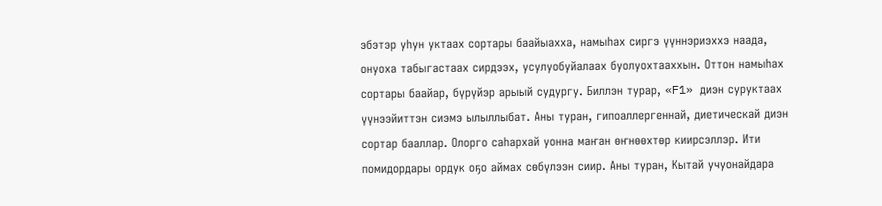эбэтэр уһун уктаах сортары баайыахха, намыһах сиргэ үүннэриэххэ наада, онуоха табыгастаах сирдээх, усулуобуйалаах буолуохтааххын. Оттон намыһах сортары баайар, бүрүйэр арыый судургу. Биллэн турар, «F1» диэн суруктаах үүнээйиттэн сиэмэ ылыллыбат. Аны туран, гипоаллергеннай, диетическай диэн сортар бааллар. Олорго саһархай уонна маҥан өҥнөөхтөр киирсэллэр. Ити помидордары ордук оҕо аймах сөбүлээн сиир. Аны туран, Кытай учуонайдара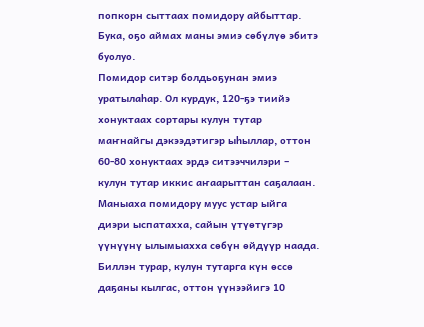попкорн сыттаах помидору айбыттар. Бука, оҕо аймах маны эмиэ сөбүлүө эбитэ буолуо.
Помидор ситэр болдьоҕунан эмиэ уратылаһар. Ол курдук, 120-ҕэ тиийэ хонуктаах сортары кулун тутар маҥнайгы дэкээдэтигэр ыһыллар, оттон 60-80 хонуктаах эрдэ ситээччилэри – кулун тутар иккис аҥаарыттан саҕалаан. Маныаха помидору муус устар ыйга диэри ыспатахха, сайын үтүөтүгэр үүнүүнү ылымыахха сөбүн өйдүүр наада.
Биллэн турар, кулун тутарга күн өссө даҕаны кылгас, оттон үүнээйигэ 10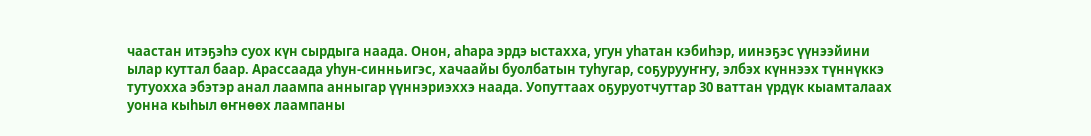чаастан итэҕэһэ суох күн сырдыга наада. Онон, аһара эрдэ ыстахха, угун уһатан кэбиһэр, иинэҕэс үүнээйини ылар куттал баар. Арассаада уһун-синньигэс, хачаайы буолбатын туһугар, соҕурууҥҥу, элбэх күннээх түннүккэ тутуохха эбэтэр анал лаампа анныгар үүннэриэххэ наада. Уопуттаах оҕуруотчуттар 30 ваттан үрдүк кыамталаах уонна кыһыл өҥнөөх лаампаны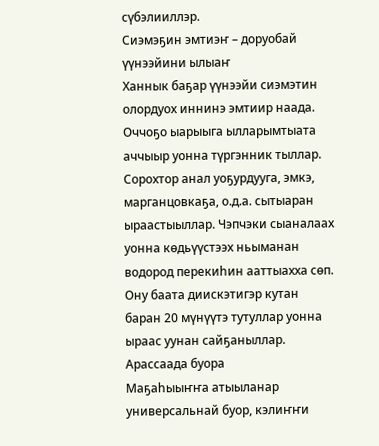сүбэлииллэр.
Сиэмэҕин эмтиэҥ – доруобай үүнээйини ылыаҥ
Ханнык баҕар үүнээйи сиэмэтин олордуох иннинэ эмтиир наада. Оччоҕо ыарыыга ылларымтыата аччыыр уонна түргэнник тыллар. Сорохтор анал уоҕурдууга, эмкэ, марганцовкаҕа, о.д.а. сытыаран ыраастыыллар. Чэпчэки сыаналаах уонна көдьүүстээх ньыманан водород перекиһин ааттыахха сөп. Ону баата диискэтигэр кутан баран 20 мүнүүтэ тутуллар уонна ыраас уунан сайҕаныллар.
Арассаада буора
Маҕаһыыҥҥа атыыланар универсальнай буор, кэлиҥҥи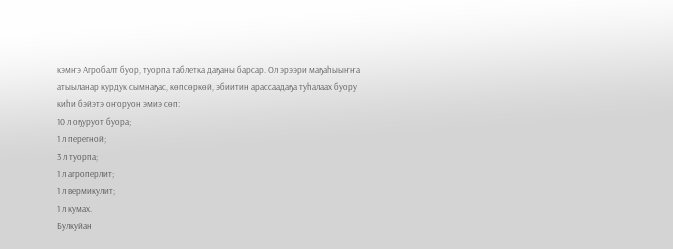кэмҥэ Агробалт буор, туорпа таблетка даҕаны барсар. Ол эрээри маҕаһыыҥҥа атыыланар курдук сымнаҕас, көпсөркөй, эбиитин арассаадаҕа туһалаах буору киһи бэйэтэ оҥоруон эмиэ сөп:
10 л оҕуруот буора;
1 л перегной;
3 л туорпа;
1 л агроперлит;
1 л вермикулит;
1 л кумах.
Булкуйан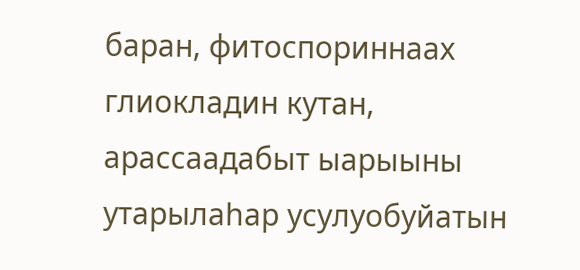баран, фитоспориннаах глиокладин кутан, арассаадабыт ыарыыны утарылаһар усулуобуйатын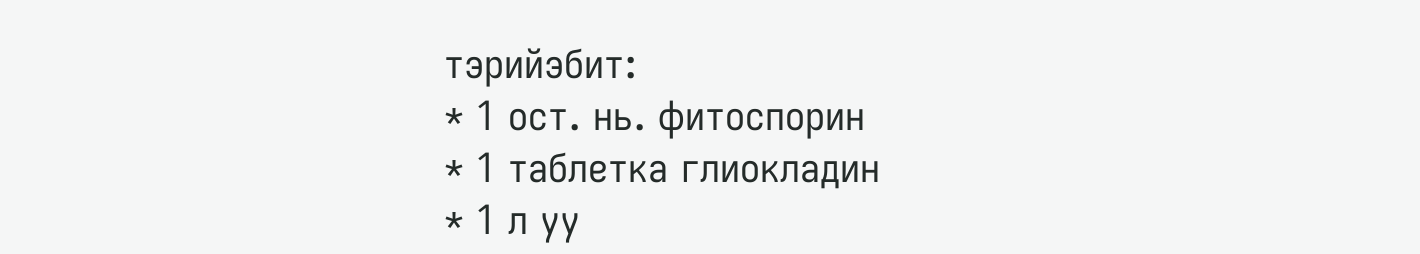тэрийэбит:
* 1 ост. нь. фитоспорин
* 1 таблетка глиокладин
* 1 л уу